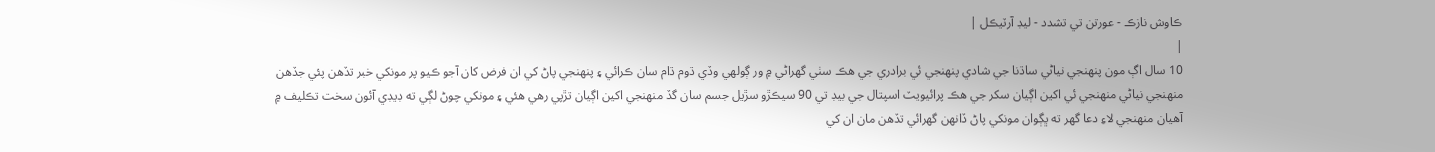ڪاوش نازڪ - عورتن تي تشدد - ليڊ آرٽيڪل |
|
10 سال اڳ مون پنهنجي نياڻي ساڌنا جي شادي پنهنجي ئي برادري جي هڪ سٺي گهراڻي ۾ ور ڳولهي وڏي ڌوم ڌام سان ڪرائي ۽ پنهنجي پاڻ کي ان فرض کان آجو ڪيو پر مونکي خبر تڏهن پئي جڏهن منهنجي نياڻي منهنجي ئي اکين اڳيان سکر جي هڪ پرائيويٽ اسپتال جي بيڊ تي 90 سيڪڙو سڙيل جسم سان گڏ منهنجي اکين اڳيان تڙپي رهي هئي ۽ مونکي چوڻ لڳي ته ڊيڊي آئون سخت تڪليف ۾ آهيان منهنجي لاءِ دعا گهر ته ڀڳوان مونکي پاڻ ڏانهن گهرائي تڏهن مان ان کي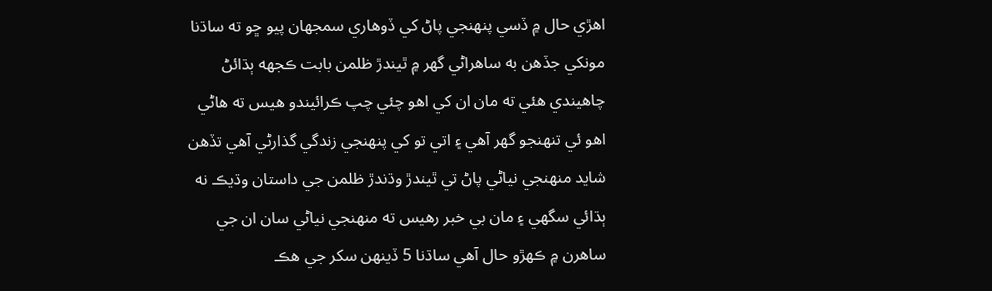اهڙي حال ۾ ڏسي پنهنجي پاڻ کي ڏوهاري سمجهان پيو ڇو ته ساڌنا مونکي جڏهن به ساهراڻي گهر ۾ ٿيندڙ ظلمن بابت ڪجهه ٻڌائڻ چاهيندي هئي ته مان ان کي اهو چئي چپ ڪرائيندو هيس ته هاڻي اهو ئي تنهنجو گهر آهي ۽ اتي تو کي پنهنجي زندگي گذارڻي آهي تڏهن شايد منهنجي نياڻي پاڻ تي ٿيندڙ وڌندڙ ظلمن جي داستان وڌيڪ نه ٻڌائي سگهي ۽ مان بي خبر رهيس ته منهنجي نياڻي سان ان جي ساهرن ۾ ڪهڙو حال آهي ساڌنا 5 ڏينهن سکر جي هڪ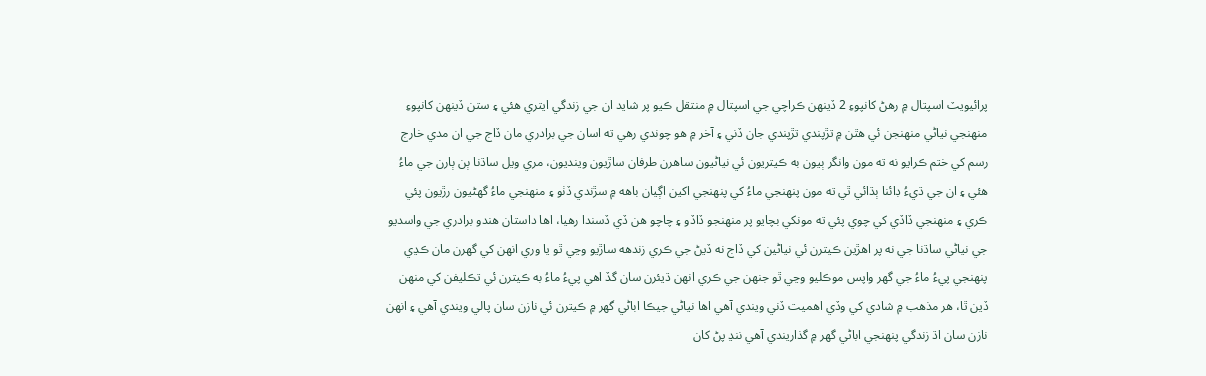پرائيويٽ اسپتال ۾ رهڻ کانپوءِ 2 ڏينهن ڪراچي جي اسپتال ۾ منتقل ڪيو پر شايد ان جي زندگي ايتري هئي ۽ ستن ڏينهن کانپوءِ منهنجي نياڻي منهنجن ئي هٿن ۾ تڙپندي تڙپندي جان ڏني ۽ آخر ۾ هو چوندي رهي ته اسان جي برادري مان ڏاج جي ان مدي خارج رسم کي ختم ڪرايو نه ته مون وانگر ٻيون به ڪيتريون ئي نياڻيون ساهرن طرفان ساڙيون وينديون، مري ويل ساڌنا ٻن ٻارن جي ماءُ هئي ۽ ان جي ڌيءُ ڊائنا ٻڌائي ٿي ته مون پنهنجي ماءُ کي پنهنجي اکين اڳيان باهه ۾ سڙندي ڏٺو ۽ منهنجي ماءُ گهڻيون رڙيون پئي ڪري ۽ منهنجي ڏاڏي کي چوي پئي ته مونکي بچايو پر منهنجو ڏاڏو ۽ چاچو هن ڏي ڏسندا رهيا، اها داستان هندو برادري جي واسديو جي نياڻي ساڌنا جي نه پر اهڙين ڪيترن ئي نياڻين کي ڏاج نه ڏيڻ جي ڪري زندهه ساڙيو وڃي ٿو يا وري انهن کي گهرن مان ڪڍي پنهنجي پيءُ ماءُ جي گهر واپس موڪليو وڃي ٿو جنهن جي ڪري انهن ڌيئرن سان گڏ اهي پيءُ ماءُ به ڪيترن ئي تڪليفن کي منهن ڏين ٿا، هر مذهب ۾ شادي کي وڏي اهميت ڏني ويندي آهي اها نياڻي جيڪا اباڻي گهر ۾ ڪيترن ئي نازن سان پالي ويندي آهي ۽ انهن نازن سان اڌ زندگي پنهنجي اباڻي گهر ۾ گذاريندي آهي ننڍ پڻ کان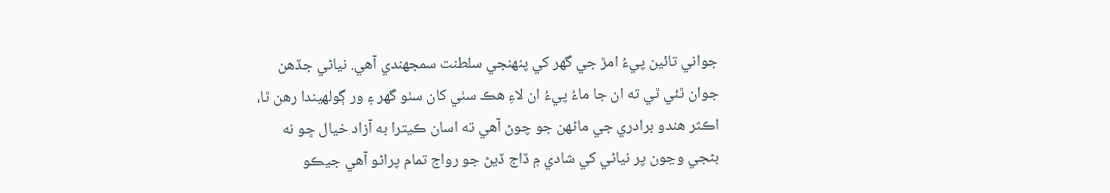جواني تائين پيءُ امڙ جي گهر کي پنهنجي سلطنت سمجهندي آهي. نياڻي جڏهن جوان ٿئي ٿي ته ان جا ماءُ پيءُ ان لاءِ هڪ سٺي کان سٺو گهر ۽ ور ڳولهيندا رهن ٿا، اڪثر هندو برادري جي ماڻهن جو چوڻ آهي ته اسان ڪيترا به آزاد خيال ڇو نه بڻجي وڃون پر نياڻي کي شادي ۾ ڏاج ڏيڻ جو رواج تمام پراڻو آهي جيڪو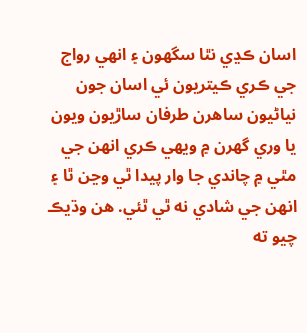اسان ڪڍي نٿا سگهون ۽ انهي رواج جي ڪري ڪيتريون ئي اسان جون نياڻيون ساهرن طرفان ساڙيون ويون يا وري گهرن ۾ ويهي ڪري انهن جي مٿي ۾ چاندي جا وار پيدا ٿي وڃن ٿا ۽ انهن جي شادي نه ٿي ٿئي. هن وڌيڪ چيو ته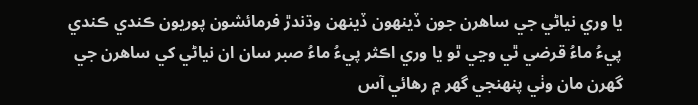يا وري نياڻي جي ساهرن جون ڏينهون ڏينهن وڌندڙ فرمائشون پوريون ڪندي ڪندي پيءُ ماءُ قرضي ٿي وڃي ٿو يا وري اڪثر پيءُ ماءُ صبر سان ان نياڻي کي ساهرن جي گهرن مان وٺي پنهنجي گهر ۾ رهائي آس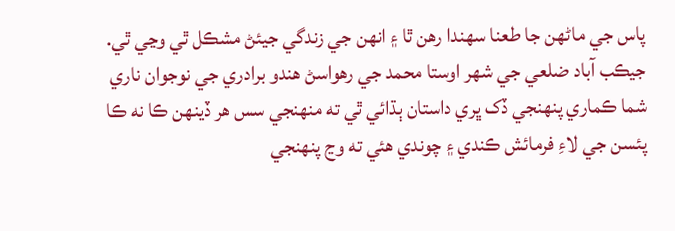پاس جي ماڻهن جا طعنا سهندا رهن ٿا ۽ انهن جي زندگي جيئڻ مشڪل ٿي وڃي ٿي. جيڪب آباد ضلعي جي شهر اوستا محمد جي رهواسڻ هندو برادري جي نوجوان ناري شما ڪماري پنهنجي ڏک ڀري داستان ٻڌائي ٿي ته منهنجي سس هر ڏينهن ڪا نه ڪا پئسن جي لاءِ فرمائش ڪندي ۽ چوندي هئي ته وڃ پنهنجي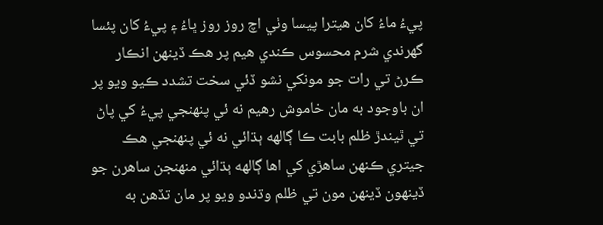پيءُ ماءُ کان هيترا پيسا وٺي اچ روز روز ڀاءُ ۽ پيءُ کان پئسا گهرندي شرم محسوس ڪندي هيم پر هڪ ڏينهن انڪار ڪرڻ تي رات جو مونکي نشو ڏئي سخت تشدد ڪيو ويو پر ان باوجود به مان خاموش رهيم نه ئي پنهنجي پيءُ کي پاڻ تي ٿيندڙ ظلم بابت ڪا ڳالهه ٻڌائي نه ئي پنهنجي هڪ جيتري ڪنهن ساهڙي کي اها ڳالهه ٻڌائي منهنجن ساهرن جو ڏينهون ڏينهن مون تي ظلم وڌندو ويو پر مان تڏهن به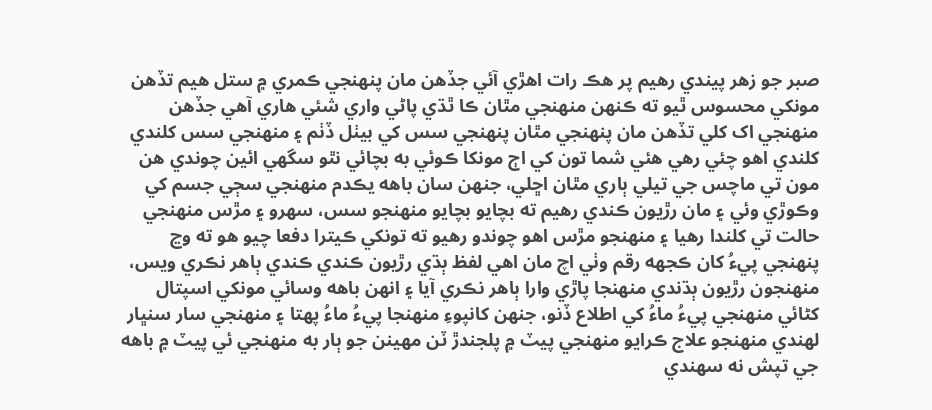صبر جو زهر پيندي رهيم پر هڪ رات اهڙي آئي جڏهن مان پنهنجي ڪمري ۾ ستل هيم تڏهن مونکي محسوس ٿيو ته ڪنهن منهنجي مٿان ڪا ٿڌي پاڻي واري شئي هاري آهي جڏهن منهنجي اک کلي تڏهن مان پنهنجي مٿان پنهنجي سس کي بيٺل ڏٺم ۽ منهنجي سس کلندي کلندي اهو چئي رهي هئي شما تون کي اڄ مونکا ڪوئي به بچائي نٿو سگهي ائين چوندي هن مون تي ماچس جي تيلي ٻاري مٿان اڇلي، جنهن سان باهه يڪدم منهنجي سڄي جسم کي وڪوڙي وئي ۽ مان رڙيون ڪندي رهيم ته بچايو بچايو منهنجو سس، سهرو ۽ مڙس منهنجي حالت تي کلندا رهيا ۽ منهنجو مڙس اهو چوندو رهيو ته تونکي ڪيترا دفعا چيو هو ته وڃ پنهنجي پيءُ کان ڪجهه رقم وٺي اچ مان اهي لفظ ٻڌي رڙيون ڪندي ڪندي ٻاهر نڪري ويس، منهنجون رڙيون ٻڌندي منهنجا پاڙي وارا ٻاهر نڪري آيا ۽ انهن باهه وسائي مونکي اسپتال کڻائي منهنجي پيءُ ماءُ کي اطلاع ڏنو، جنهن کانپوءِ منهنجا پيءُ ماءُ پهتا ۽ منهنجي سار سنڀار لهندي منهنجو علاج ڪرايو منهنجي پيٽ ۾ پلجندڙ ٽن مهينن جو ٻار به منهنجي ئي پيٽ ۾ باهه جي تپش نه سهندي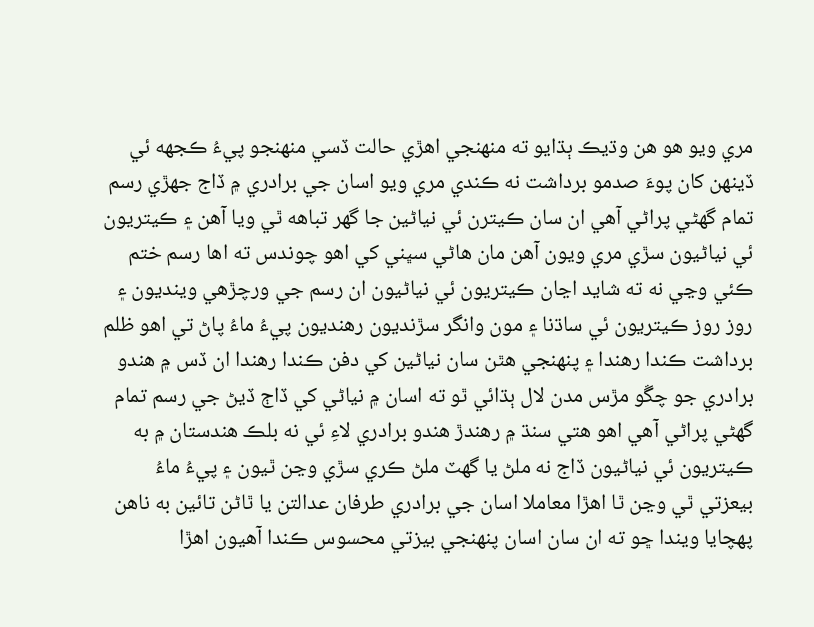مري ويو هو هن وڌيڪ ٻڌايو ته منهنجي اهڙي حالت ڏسي منهنجو پيءُ ڪجهه ئي ڏينهن کان پوءَ صدمو برداشت نه ڪندي مري ويو اسان جي برادري ۾ ڏاج جهڙي رسم تمام گهڻي پراڻي آهي ان سان ڪيترن ئي نياڻين جا گهر تباهه ٿي ويا آهن ۽ ڪيتريون ئي نياڻيون سڙي مري ويون آهن مان هاڻي سڀني کي اهو چوندس ته اها رسم ختم ڪئي وڃي نه ته شايد اڃان ڪيتريون ئي نياڻيون ان رسم جي ورچڙهي وينديون ۽ روز روز ڪيتريون ئي ساڌنا ۽ مون وانگر سڙنديون رهنديون پيءُ ماءُ پاڻ تي اهو ظلم برداشت ڪندا رهندا ۽ پنهنجي هٿن سان نياڻين کي دفن ڪندا رهندا ان ڏس ۾ هندو برادري جو چڱو مڙس مدن لال ٻڌائي ٿو ته اسان ۾ نياڻي کي ڏاڄ ڏيڻ جي رسم تمام گهڻي پراڻي آهي اهو هتي سنڌ ۾ رهندڙ هندو برادري لاءِ ئي نه بلڪ هندستان ۾ به ڪيتريون ئي نياڻيون ڏاج نه ملڻ يا گهٽ ملڻ ڪري سڙي وڃن ٿيون ۽ پيءُ ماءُ بيعزتي ٿي وڃن ٿا اهڙا معاملا اسان جي برادري طرفان عدالتن يا ٿاڻن تائين به ناهن پهچايا ويندا ڇو ته ان سان اسان پنهنجي بيزتي محسوس ڪندا آهيون اهڙا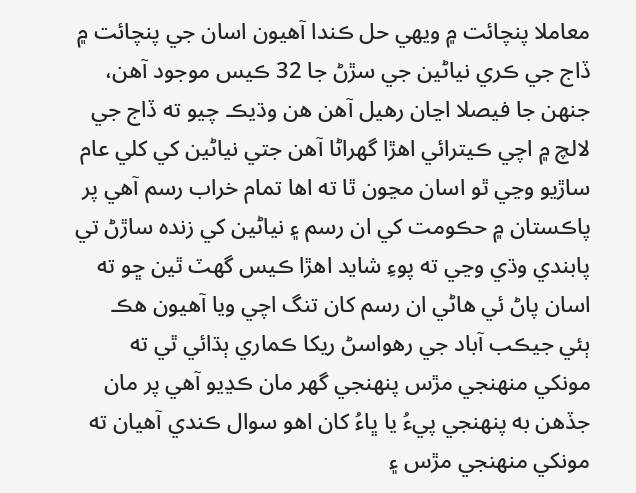معاملا پنچائت ۾ ويهي حل ڪندا آهيون اسان جي پنچائت ۾ ڏاج جي ڪري نياڻين جي سڙڻ جا 32 ڪيس موجود آهن، جنهن جا فيصلا اڃان رهيل آهن هن وڌيڪ چيو ته ڏاج جي لالچ ۾ اچي ڪيترائي اهڙا گهراڻا آهن جتي نياڻين کي کلي عام ساڙيو وڃي ٿو اسان مڃون ٿا ته اها تمام خراب رسم آهي پر پاڪستان ۾ حڪومت کي ان رسم ۽ نياڻين کي زنده ساڙڻ تي پابندي وڌي وڃي ته پوءِ شايد اهڙا ڪيس گهٽ ٿين ڇو ته اسان پاڻ ئي هاڻي ان رسم کان تنگ اچي ويا آهيون هڪ ٻئي جيڪب آباد جي رهواسڻ ريکا ڪماري ٻڌائي ٿي ته مونکي منهنجي مڙس پنهنجي گهر مان ڪڍيو آهي پر مان جڏهن به پنهنجي پيءُ يا ڀاءُ کان اهو سوال ڪندي آهيان ته مونکي منهنجي مڙس ۽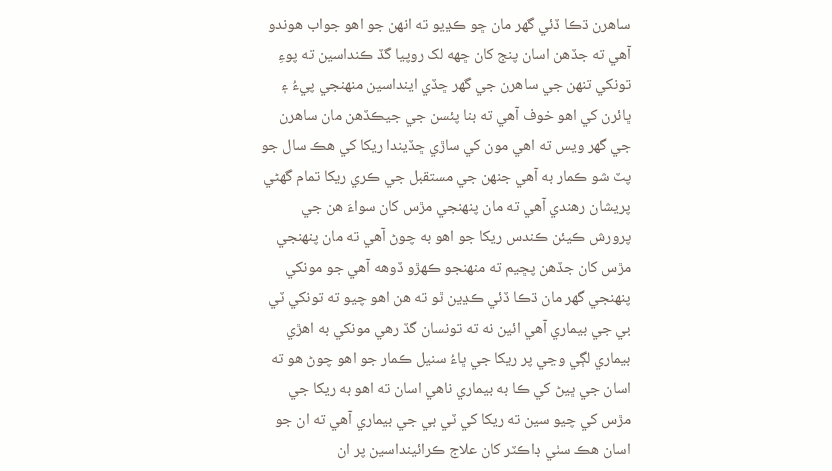ساهرن ڌڪا ڏئي گهر مان ڇو ڪڍيو ته انهن جو اهو جواب هوندو آهي ته جڏهن اسان پنج کان ڇهه لک روپيا گڏ ڪنداسين ته پوءِ تونکي تنهن جي ساهرن جي گهر ڇڏي اينداسين منهنجي پيءُ ۽ ڀائرن کي اهو خوف آهي ته بنا پئسن جي جيڪڏهن مان ساهرن جي گهر ويس ته اهي مون کي ساڙي ڇڏيندا ريکا کي هڪ سال جو پٽ شو ڪمار به آهي جنهن جي مستقبل جي ڪري ريکا تمام گهڻي پريشان رهندي آهي ته مان پنهنجي مڙس کان سواءَ هن جي پرورش ڪيئن ڪندس ريکا جو اهو به چوڻ آهي ته مان پنهنجي مڙس کان جڏهن پڇيم ته منهنجو ڪهڙو ڏوهه آهي جو مونکي پنهنجي گهر مان ڌڪا ڏئي ڪڍين ٿو ته هن اهو چيو ته تونکي ٽي بي جي بيماري آهي ائين نه ته تونسان گڏ رهي مونکي به اهڙي بيماري لڳي وڃي پر ريکا جي ڀاءُ سنيل ڪمار جو اهو چوڻ هو ته اسان جي ڀيڻ کي ڪا به بيماري ناهي اسان ته اهو به ريکا جي مڙس کي چيو سين ته ريکا کي ٽي بي جي بيماري آهي ته ان جو اسان هڪ سٺي ڊاڪٽر کان علاج ڪرائينداسين پر ان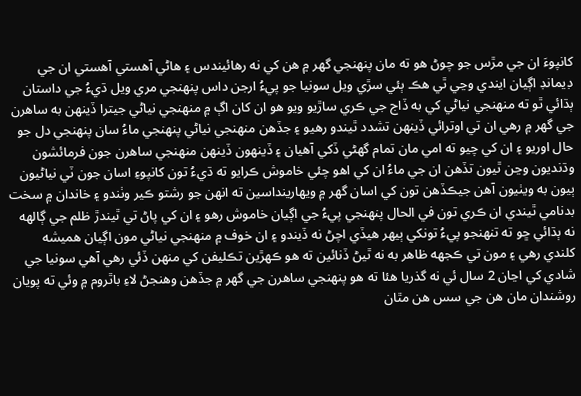کانپوءَ ان جي مڙس جو چوڻ هو ته مان پنهنجي گهر ۾ هن کي نه رهائيندس ۽ هاڻي آهستي آهستي ان جي ڊيمانڊ اڳيان ايندي وڃي ٿي هڪ ٻئي سڙي ويل سونيا جو پيءُ ارجن داس پنهنجي مري ويل ڌيءُ جي داستان ٻڌائي ٿو ته منهنجي نياڻي کي به ڏاج جي ڪري ساڙيو ويو هو ان کان اڳ ۾ منهنجي نياڻي جيترا ڏينهن به ساهرن جي گهر ۾ رهي ان تي اوترائي ڏينهن تشدد ٿيندو رهيو ۽ جڏهن منهنجي نياڻي پنهنجي ماءُ سان پنهنجي دل جو حال اوريو ۽ ان کي چيو ته امي مان تمام گهڻي ڏکي آهيان ۽ ڏينهون ڏينهن منهنجي ساهرن جون فرمائشون وڌنديون وڃن ٿيون تڏهن ان جي ماءُ ان کي اهو چئي خاموش ڪرايو ته ڌيءُ تون کانپوءِ اسان جون ٽي نياڻيون ٻيون به ويٺيون آهن جيڪڏهن تون کي اسان گهر ۾ ويهارينداسين ته انهن جو رشتو ڪير وٺندو ۽ خاندان ۾ سخت بدنامي ٿيندي ان ڪري تون في الحال پنهنجي پيءُ جي اڳيان خاموش رهو ۽ ان کي پاڻ تي ٿيندڙ ظلم جي ڳالهه نه ٻڌائي ڇو ته تنهنجو پيءُ تونکي ٻيهر هيڏي اچڻ نه ڏيندو ۽ ان خوف ۾ منهنجي نياڻي مون اڳيان هميشه کلندي رهي ۽ مون تي ڪجهه ظاهر به نه ٿيڻ ڏنائين ته هو ڪهڙين تڪليفن کي منهن ڏئي رهي آهي سونيا جي شادي کي اڃان 2 سال ئي نه گذريا هئا ته هو پنهنجي ساهرن جي گهر ۾ جڏهن وهنجڻ لاءِ باٿروم ۾ وئي ته پويان روشندان مان هن جي سس هن مٿان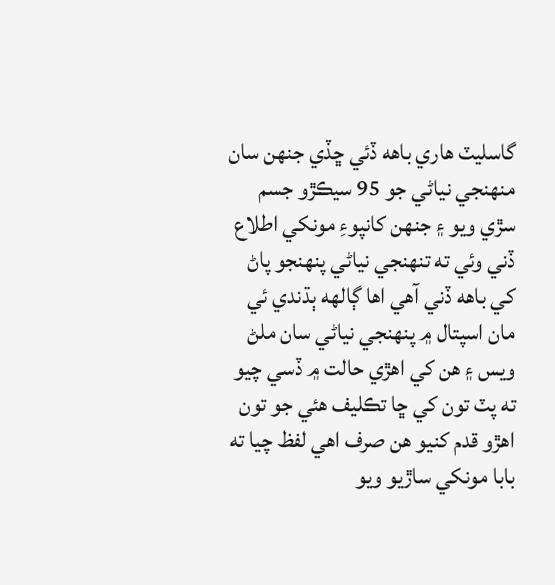گاسليٽ هاري باهه ڏئي ڇڏي جنهن سان منهنجي نياڻي جو 95 سيڪڙو جسم سڙي ويو ۽ جنهن کانپوءِ مونکي اطلاع ڏني وئي ته تنهنجي نياڻي پنهنجو پاڻ کي باهه ڏني آهي اها ڳالهه ٻڌندي ئي مان اسپتال ۾ پنهنجي نياڻي سان ملڻ ويس ۽ هن کي اهڙي حالت ۾ ڏسي چيو ته پٽ تون کي ڇا تڪليف هئي جو تون اهڙو قدم کنيو هن صرف اهي لفظ چيا ته بابا مونکي ساڙيو ويو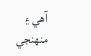آهي ۽ منهنجي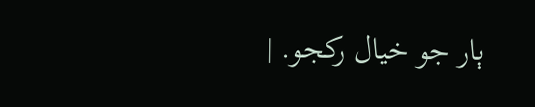ٻار جو خيال رکجو. |